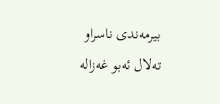بیرمەندی ناسراو تەلال ئەبو غەزالە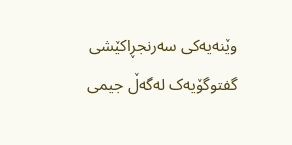وێنەیەکی سەرنجڕاکێشی گفتوگۆیەک لەگەڵ جیمی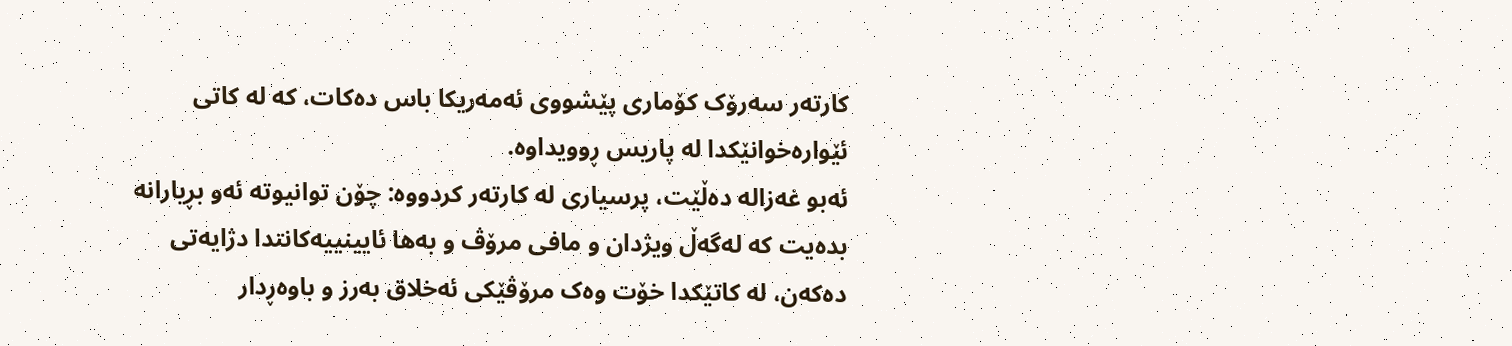کارتەر سەرۆک کۆماری پێشووی ئەمەریکا باس دەکات، کە لە کاتی ئێوارەخوانێکدا لە پاریس ڕوویداوە.
ئەبو غەزالە دەڵێت، پرسیاری لە کارتەر کردووە: چۆن توانیوتە ئەو بڕیارانە بدەیت کە لەگەڵ ویژدان و مافی مرۆڤ و بەها ئایینییەکانتدا دژایەتی دەکەن، لە کاتێکدا خۆت وەک مرۆڤێکی ئەخلاق بەرز و باوەڕدار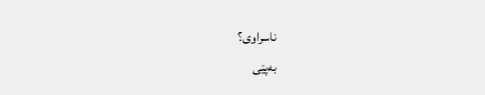ناسراوی؟
بەپێی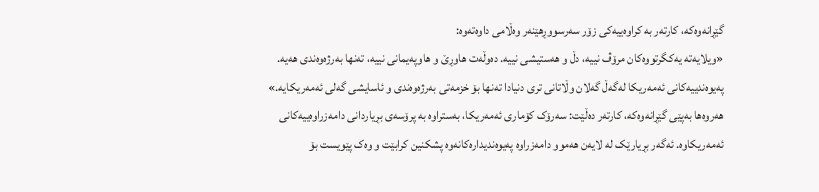گێڕانەوەکە، کارتەر بە کراوەییەکی زۆر سەرسووڕهێنەر وەڵامی داوەتەوە:
«ویلایەتە یەکگرتووەکان مرۆڤ نییە، دڵ و هەستیشی نییە. دەوڵەت هاوڕێ و هاوپەیمانی نییە، تەنها بەرژەوەندی هەیە. پەیوەندییەکانی ئەمەریکا لەگەڵ گەلان وڵاتانی تری دنیادا تەنها بۆ خزمەتی بەرژەوەندی و ئاسایشی گەلی ئەمەریکایە.»
هەروەها بەپێی گێڕانەوەکە، کارتەر دەڵێت: سەرۆک کۆماری ئەمەریکا، بەستراوە بە پرۆسەی بڕیاردانی دامەزراوەییەکانی ئەمەریکاوە. ئەگەر بڕیارێک لە لایەن هەموو دامەزراوە پەیوەندیدارەکانەوە پشکنین کرابێت و وەک پێویست بۆ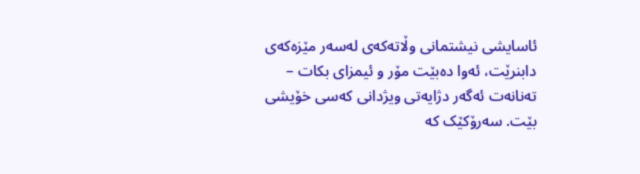ئاسایشی نیشتمانی وڵاتەکەی لەسەر مێزەکەی دابنرێت، ئەوا دەبێت مۆر و ئیمزای بکات – تەنانەت ئەگەر دژایەتی ویژدانی کەسی خۆیشی بێت. سەرۆکێک کە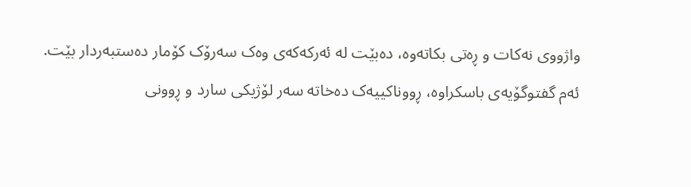واژووی نەکات و ڕەتی بکاتەوە، دەبێت لە ئەرکەکەی وەک سەرۆک کۆمار دەستبەردار بێت.
ئەم گفتوگۆیەی باسکراوە، ڕووناکییەک دەخاتە سەر لۆژیکی سارد و ڕوونی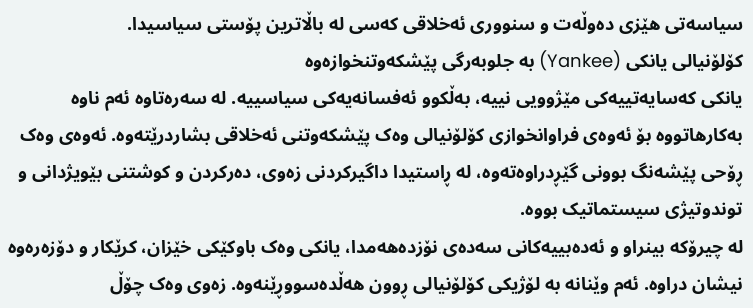سیاسەتی هێزی دەوڵەت و سنووری ئەخلاقی کەسی لە باڵاترین پۆستی سیاسیدا.
کۆلۆنیالی یانکی (Yankee) بە جلوبەرگی پێشکەوتنخوازەوە
یانکی کەسایەتییەکی مێژوویی نییە، بەڵکوو ئەفسانەیەکی سیاسییە. لە سەرەتاوە ئەم ناوە بەکارهاتووە بۆ ئەوەی فراوانخوازی کۆلۆنیالی وەک پێشکەوتنی ئەخلاقی بشاردرێتەوە. ئەوەی وەک ڕۆحی پێشەنگ بوونی گێڕدراوەتەوە، لە ڕاستیدا داگیرکردنی زەوی، دەرکردن و کوشتنی بێویژدانی و توندوتیژی سیستماتیک بووە.
لە چیرۆکە بینراو و ئەدەبییەکانی سەدەی نۆزدەهەمدا، یانکی وەک باوکێکی خێزان، کرێکار و دۆزەرەوە نیشان دراوە. ئەم وێنانە بە لۆژیکی کۆلۆنیالی ڕوون هەڵدەسووڕێنەوە. زەوی وەک چۆڵ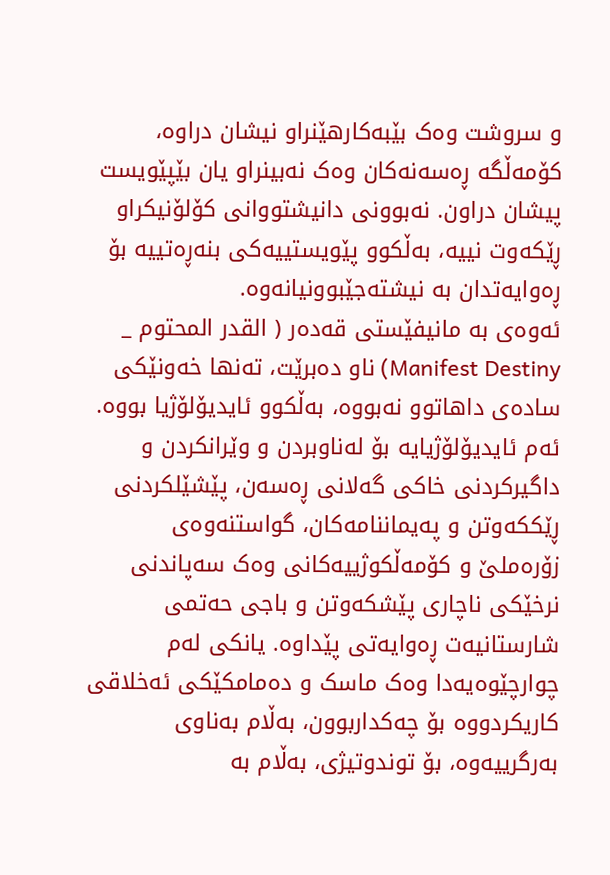و سروشت وەک بێبەکارهێنراو نیشان دراوە، کۆمەڵگە ڕەسەنەکان وەک نەبینراو یان بێپێویست پیشان دراون. نەبوونی دانیشتووانی کۆلۆنیکراو ڕێکەوت نییە، بەڵکوو پێویستییەکی بنەڕەتییە بۆ ڕەوایەتدان بە نیشتەجێبوونیانەوە.
ئەوەی بە مانیفێستی قەدەر ( القدر المحتوم _ Manifest Destiny) ناو دەبرێت، تەنها خەونێکی سادەی داهاتوو نەبووە، بەڵکوو ئایدیۆلۆژیا بووە. ئەم ئایدیۆلۆژیایە بۆ لەناوبردن و وێرانکردن و داگیرکردنی خاکی گەلانی ڕەسەن، پێشێلکردنی ڕێککەوتن و پەیماننامەکان، گواستنەوەی زۆرەملێ و کۆمەڵکوژییەکانی وەک سەپاندنی نرخێکی ناچاری پێشکەوتن و باجی حەتمی شارستانیەت ڕەوایەتی پێداوە. یانکی لەم چوارچێوەیەدا وەک ماسک و دەمامکێکی ئەخلاقی کاریکردووە بۆ چەکداربوون، بەڵام بەناوی بەرگرییەوە، بۆ توندوتیژی، بەڵام بە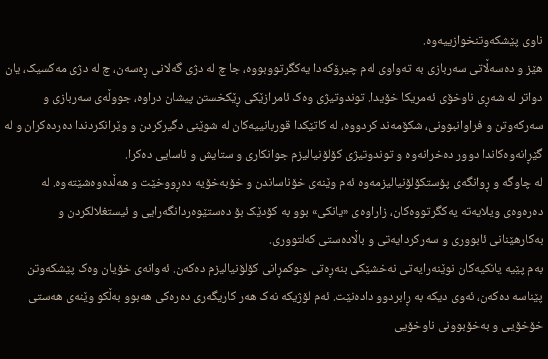ناوی پێشکەوتنخوازییەوە.
هێز و دەسەڵاتی سەربازی بە تەواوی لەم چیرۆکەدا یەکگرتووبووە، جا چ لە دژی گەلانی ڕەسەن، چ لە دژی مەکسیک، یان دواتر لە شەڕی ناوخۆی ئەمریکا خۆیدا. توندوتیژی وەک ئامرازێکی ڕێکخستن پیشان دراوە، جووڵەی سەربازی و سەرکەوتن و فراوانبوونی، شکۆمەند کردووە، لە کاتێکدا قوربانییەکان لە شوێنی دگیرکردن و وێرانکردندا دەردەکران و لە گێڕانەوەکاندا دوور دەخرانەوە و توندوتیژی کۆلۆنیالیزم جوانکاری و ستایش و ئاسایی دەکرا.
لە چاوگە و ڕوانگەی پۆستکۆلۆنیالیزمەوە ئەم وێنەی خۆناساندن و خۆبەخۆیە دەڕووخێت و هەڵدەوەشێتەوە. لە دەرەوەی ویلایەتە یەکگرتووەکان، زاراوەی «یانکی» بوو بە کۆدێک بۆ دەستێوەردانگەرایی و ئیستغلالکردن و بەکارهێنانی ئابووری و سەرکردایەتی و باڵادەستی کەلتووری.
بەم پێیە یانکیەکان نوێنەرایەتی نەخشێکی بنەڕەتی حوکمڕانی کۆلۆنیالیزم دەکەن. ئەوانەی خۆیان وەک پێشکەوتن پێناسە دەکەن، ئەوی دیکە بە ڕابردوو دادەنێت. ئەم لۆژیکە نەک هەر کاریگەری دەرەکی هەبوو بەڵکو وێنەی هەستی خۆخۆیی و بەخۆبوونی ناوخۆیی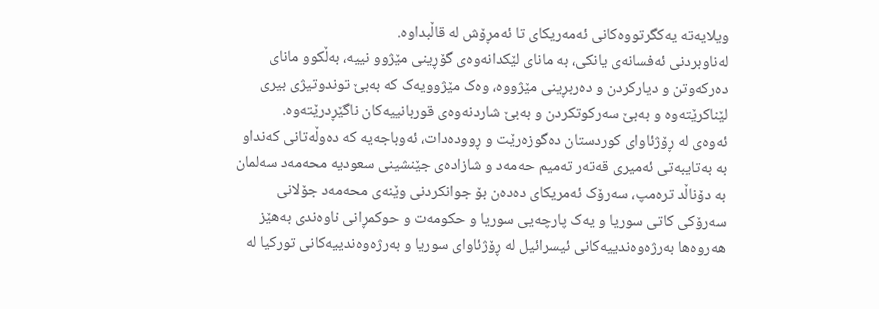ویلایەتە یەکگرتووەکانی ئەمەریکای تا ئەمڕۆش لە قاڵبداوە.
لەناوبردنی ئەفسانەی یانکی، بە مانای لێکدانەوەی گۆڕینی مێژوو نییە، بەڵکوو مانای دەرکەوتن و دیارکردن و دەربڕینی مێژووە، وەک مێژوویەک کە بەبێ توندوتیژی بیری لێناکرێتەوە و بەبێ سەرکوتکردن و بەبێ شاردنەوەی قوربانییەکان ناگێڕدرێتەوە.
ئەوەی لە ڕۆژئاوای کوردستان دەگوزەرێت و ڕوودەدات، ئەوباجەیە کە دەوڵەتانی کەنداو بە بەتایبەتی ئەمیری قەتەر تەمیم حەمەد و شازادەی جێنشینی سعودیە محەمەد سەلمان بە دۆناڵد ترەمپ، سەرۆک ئەمریکای دەدەن بۆ جوانکردنی وێنەی محەمەد جۆلانی سەرۆکی کاتی سوریا و یەک پارچەیی سوریا و حکومەت و حوکمڕانی ناوەندی بەهێز هەروەها بەرژەوەندییەکانی ئیسرائیل لە ڕۆژئاوای سوریا و بەرژەوەندییەکانی تورکیا لە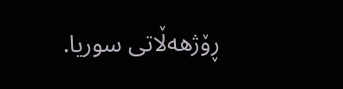ڕۆژهەڵاتی سوریا.